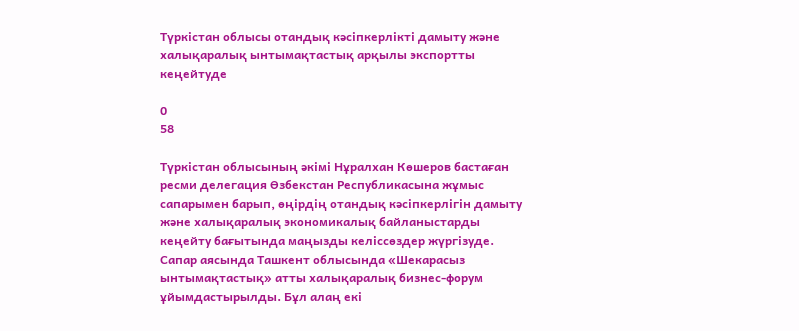Түркістан облысы отандық кәсіпкерлікті дамыту және халықаралық ынтымақтастық арқылы экспортты кеңейтуде

0
58

Түркістан облысының әкімі Нұралхан Көшеров бастаған ресми делегация Өзбекстан Республикасына жұмыс сапарымен барып, өңірдің отандық кәсіпкерлігін дамыту және халықаралық экономикалық байланыстарды кеңейту бағытында маңызды келіссөздер жүргізуде. Сапар аясында Ташкент облысында «Шекарасыз ынтымақтастық» атты халықаралық бизнес-форум ұйымдастырылды. Бұл алаң екі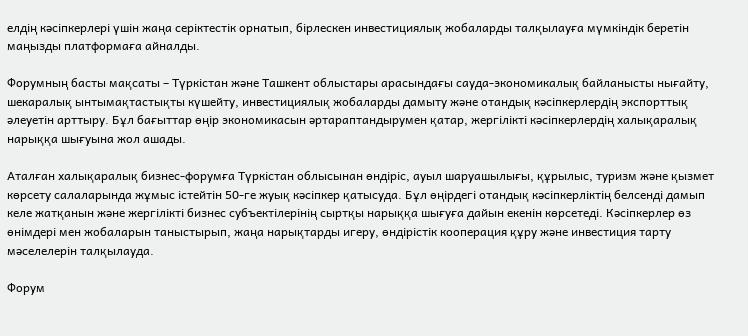елдің кәсіпкерлері үшін жаңа серіктестік орнатып, бірлескен инвестициялық жобаларды талқылауға мүмкіндік беретін маңызды платформаға айналды.

Форумның басты мақсаты – Түркістан және Ташкент облыстары арасындағы сауда-экономикалық байланысты нығайту, шекаралық ынтымақтастықты күшейту, инвестициялық жобаларды дамыту және отандық кәсіпкерлердің экспорттық әлеуетін арттыру. Бұл бағыттар өңір экономикасын әртараптандырумен қатар, жергілікті кәсіпкерлердің халықаралық нарыққа шығуына жол ашады.

Аталған халықаралық бизнес-форумға Түркістан облысынан өндіріс, ауыл шаруашылығы, құрылыс, туризм және қызмет көрсету салаларында жұмыс істейтін 50-ге жуық кәсіпкер қатысуда. Бұл өңірдегі отандық кәсіпкерліктің белсенді дамып келе жатқанын және жергілікті бизнес субъектілерінің сыртқы нарыққа шығуға дайын екенін көрсетеді. Кәсіпкерлер өз өнімдері мен жобаларын таныстырып, жаңа нарықтарды игеру, өндірістік кооперация құру және инвестиция тарту мәселелерін талқылауда.

Форум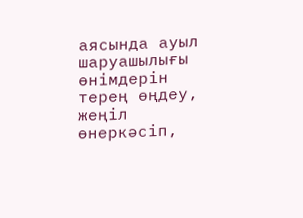аясында ауыл шаруашылығы өнімдерін терең өңдеу, жеңіл өнеркәсіп,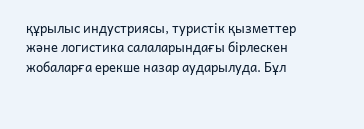құрылыс индустриясы, туристік қызметтер және логистика салаларындағы бірлескен жобаларға ерекше назар аударылуда. Бұл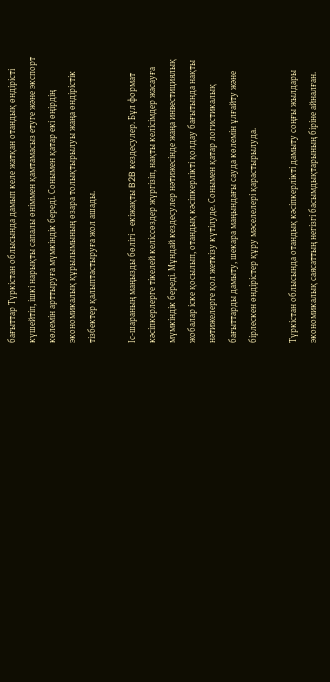бағыттар Түркістан облысында дамып келе жатқан отандық өндірісті күшейтіп, ішкі нарықты сапалы өніммен қамтамасыз етуге және экспорт көлемін арттыруға мүмкіндік береді. Сонымен қатар екі өңірдің экономикалық құрылымының өзара толықтырылуы жаңа өндірістік тізбектер қалыптастыруға жол ашады.

Іс-шараның маңызды бөлігі – екіжақты B2B кездесулер. Бұл формат кәсіпкерлерге тікелей келіссөздер жүргізіп, нақты келісімдер жасауға мүмкіндік береді. Мұндай кездесулер нәтижесінде жаңа инвестициялық жобалар іске қосылып, отандық кәсіпкерлікті қолдау бағытында нақты нәтижелерге қол жеткізу күтілуде. Сонымен қатар логистикалық бағыттарды дамыту, шекара маңындағы сауда көлемін ұлғайту және бірлескен өндірістер құру мәселелері қарастырылуда.

Түркістан облысында отандық кәсіпкерлікті дамыту соңғы жылдары экономикалық саясаттың негізгі басымдықтарының біріне айналған.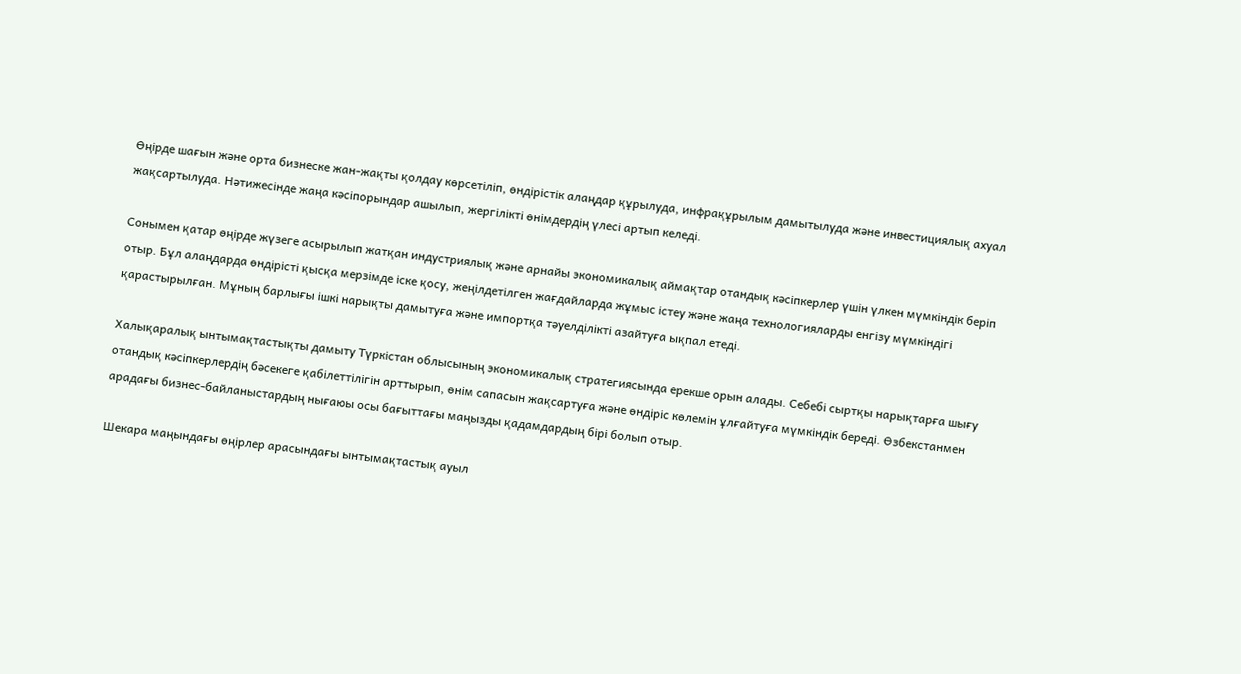Өңірде шағын және орта бизнеске жан-жақты қолдау көрсетіліп, өндірістік алаңдар құрылуда, инфрақұрылым дамытылуда және инвестициялық ахуал жақсартылуда. Нәтижесінде жаңа кәсіпорындар ашылып, жергілікті өнімдердің үлесі артып келеді.

Сонымен қатар өңірде жүзеге асырылып жатқан индустриялық және арнайы экономикалық аймақтар отандық кәсіпкерлер үшін үлкен мүмкіндік беріп отыр. Бұл алаңдарда өндірісті қысқа мерзімде іске қосу, жеңілдетілген жағдайларда жұмыс істеу және жаңа технологияларды енгізу мүмкіндігі қарастырылған. Мұның барлығы ішкі нарықты дамытуға және импортқа тәуелділікті азайтуға ықпал етеді.

Халықаралық ынтымақтастықты дамыту Түркістан облысының экономикалық стратегиясында ерекше орын алады. Себебі сыртқы нарықтарға шығу отандық кәсіпкерлердің бәсекеге қабілеттілігін арттырып, өнім сапасын жақсартуға және өндіріс көлемін ұлғайтуға мүмкіндік береді. Өзбекстанмен арадағы бизнес-байланыстардың нығаюы осы бағыттағы маңызды қадамдардың бірі болып отыр.

Шекара маңындағы өңірлер арасындағы ынтымақтастық ауыл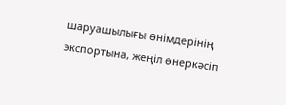шаруашылығы өнімдерінің экспортына, жеңіл өнеркәсіп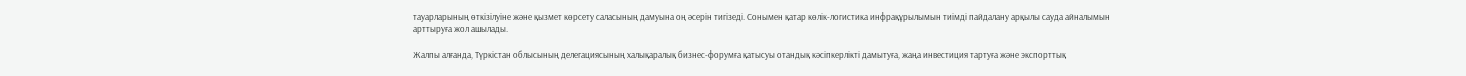тауарларының өткізілуіне және қызмет көрсету саласының дамуына оң әсерін тигізеді. Сонымен қатар көлік-логистика инфрақұрылымын тиімді пайдалану арқылы сауда айналымын арттыруға жол ашылады.

Жалпы алғанда, Түркістан облысының делегациясының халықаралық бизнес-форумға қатысуы отандық кәсіпкерлікті дамытуға, жаңа инвестиция тартуға және экспорттық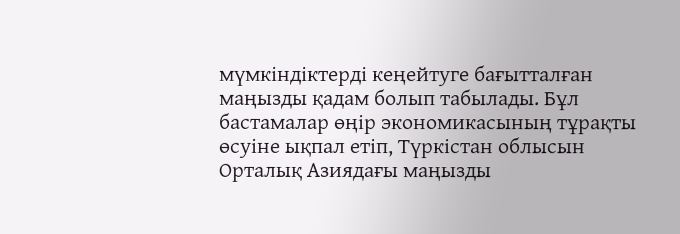мүмкіндіктерді кеңейтуге бағытталған маңызды қадам болып табылады. Бұл бастамалар өңір экономикасының тұрақты өсуіне ықпал етіп, Түркістан облысын Орталық Азиядағы маңызды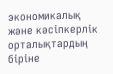экономикалық және кәсіпкерлік орталықтардың біріне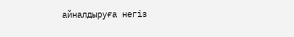айналдыруға негіз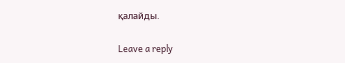қалайды.

Leave a reply